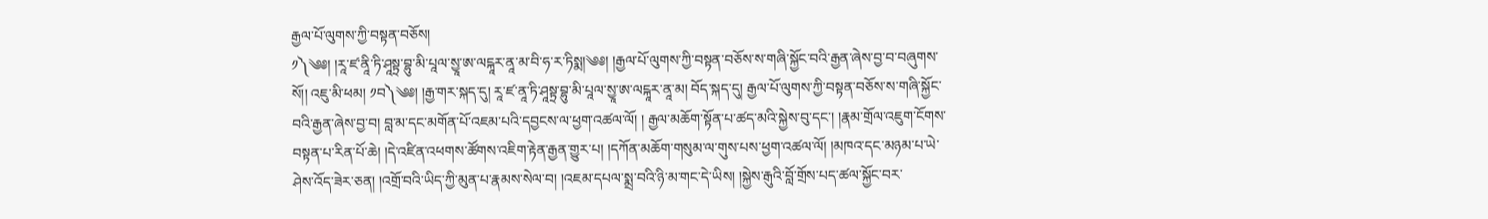རྒྱལ་པོ་ལུགས་ཀྱི་བསྟན་བཅོས།
༡༽༄༅། །རཱ་ཛ་ནཱི་ཏི་ཤཱསྟྲ་བྷུ་མི་པཱལ་སྱཱ་ཨ་ལངྐཱར་ནཱ་མ་བི་ཧ་ར་ཏིསྨ།༄༅། །རྒྱལ་པོ་ལུགས་ཀྱི་བསྟན་བཅོས་ས་གཞི་སྐྱོང་བའི་རྒྱན་ཞེས་བྱ་བ་བཞུགས་སོ།། འཇུ་མི་ཕམ། ༡བ༽༄༅། །རྒྱ་གར་སྐད་དུ། རཱ་ཛ་ནཱ་ཏི་ཤཱསྟྲ་བྷུ་མི་པཱལ་སྱཱ་ཨ་ལངྐཱར་ནཱ་མ། བོད་སྐད་དུ། རྒྱལ་པོ་ལུགས་ཀྱི་བསྟན་བཅོས་ས་གཞི་སྐྱོང་བའི་རྒྱན་ཞེས་བྱ་བ། བླ་མ་དང་མགོན་པོ་འཇམ་པའི་དབྱངས་ལ་ཕྱག་འཚལ་ལོ། ། རྒྱལ་མཆོག་སྟོན་པ་ཚད་མའི་སྐྱེས་བུ་དང་། །རྣམ་གྲོལ་འཇུག་ངོགས་བསྟན་པ་རིན་པོ་ཆེ། །དེ་འཛིན་འཕགས་ཚོགས་འཇིག་རྟེན་རྒྱན་གྱུར་པ། །དཀོན་མཆོག་གསུམ་ལ་གུས་པས་ཕྱག་འཚལ་ལོ། །མཁའ་དང་མཉམ་པ་ཡེ་ཤེས་འོད་ཟེར་ཅན། །འགྲོ་བའི་ཡིད་ཀྱི་མུན་པ་རྣམས་སེལ་བ། །འཇམ་དཔལ་སྨྲ་བའི་ཉི་མ་གང་དེ་ཡིས། །སྐྱེས་རྒུའི་བློ་གྲོས་པད་ཚལ་སྐྱོང་བར་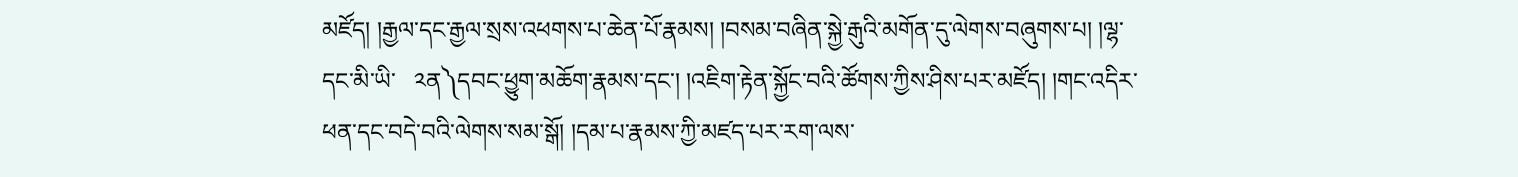མཛོད། །རྒྱལ་དང་རྒྱལ་སྲས་འཕགས་པ་ཆེན་པོ་རྣམས། །བསམ་བཞིན་སྐྱེ་རྒུའི་མགོན་དུ་ལེགས་བཞུགས་པ། །ལྷ་དང་མི་ཡི་   ༢ན༽དབང་ཕྱུག་མཆོག་རྣམས་དང་། །འཇིག་རྟེན་སྐྱོང་བའི་ཚོགས་ཀྱིས་ཤིས་པར་མཛོད། །གང་འདིར་ཕན་དང་བདེ་བའི་ལེགས་སམ་སྒོ། །དམ་པ་རྣམས་ཀྱི་མཛད་པར་རག་ལས་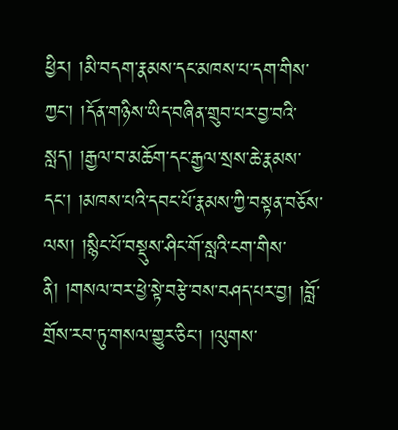ཕྱིར། །མི་བདག་རྣམས་དང་མཁས་པ་དག་གིས་ཀྱང་། །དོན་གཉིས་ཡིད་བཞིན་གྲུབ་པར་བྱ་བའི་སླད། །རྒྱལ་བ་མཆོག་དང་རྒྱལ་སྲས་ཆེ་རྣམས་དང་། །མཁས་པའི་དབང་པོ་རྣམས་ཀྱི་བསྟན་བཅོས་ལས། །སྙིང་པོ་བསྡུས་ཤིང་གོ་སླའི་ངག་གིས་ནི། །གསལ་བར་ཕྱེ་སྟེ་བརྩེ་བས་བཤད་པར་བྱ། །བློ་གྲོས་རབ་ཏུ་གསལ་གྱུར་ཅིང་། །ལུགས་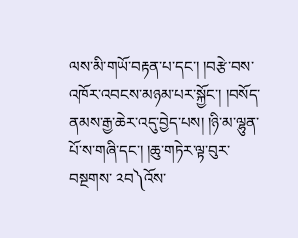ལས་མི་གཡོ་བརྟན་པ་དང་། །བརྩེ་བས་འཁོར་འབངས་མཉམ་པར་སྐྱོང་། །བསོད་ནམས་རྒྱ་ཆེར་འདུ་བྱེད་པས། །ཉི་མ་ལྷུན་པོ་ས་གཞི་དང་། །ཆུ་གཏེར་ལྟ་བུར་བསྔགས་ ༢བ༽འོས་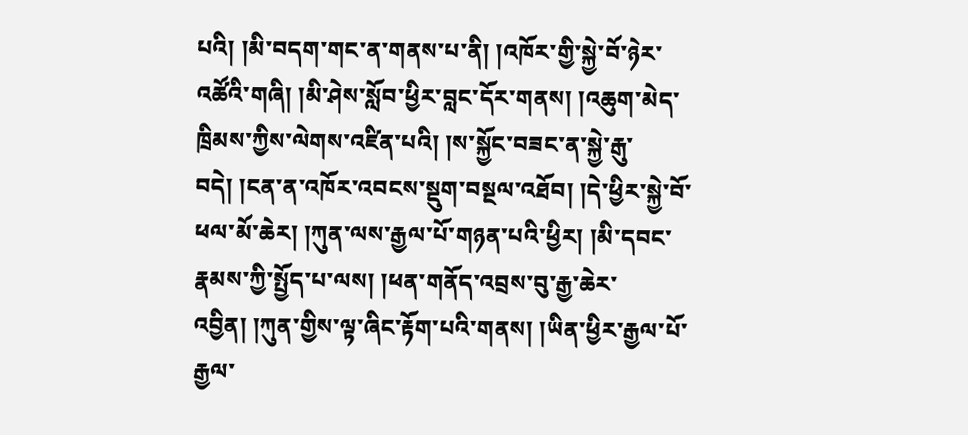པའི། །མི་བདག་གང་ན་གནས་པ་ནི། །འཁོར་གྱི་སྐྱེ་བོ་ཉེར་འཚོའི་གཞི། །མི་ཤེས་སློབ་ཕྱིར་བླང་དོར་གནས། །འཆུག་མེད་ཁྲིམས་ཀྱིས་ལེགས་འཛིན་པའི། །ས་སྐྱོང་བཟང་ན་སྐྱེ་རྒུ་བདེ། །ངན་ན་འཁོར་འབངས་སྡུག་བསྔལ་འཐོབ། །དེ་ཕྱིར་སྐྱེ་བོ་ཕལ་མོ་ཆེར། །ཀུན་ལས་རྒྱལ་པོ་གཉན་པའི་ཕྱིར། །མི་དབང་རྣམས་ཀྱི་སྤྱོད་པ་ལས། །ཕན་གནོད་འབྲས་བུ་རྒྱ་ཆེར་འབྱིན། །ཀུན་གྱིས་ལྟ་ཞིང་རྟོག་པའི་གནས། །ཡིན་ཕྱིར་རྒྱལ་པོ་རྒྱལ་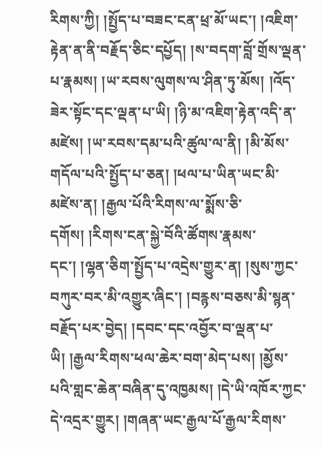རིགས་ཀྱི། །སྤྱོད་པ་བཟང་ངན་ཕྲ་མོ་ཡང་། །འཇིག་རྟེན་ན་ནི་བརྗོད་ཅིང་དཔྱོད། །ས་བདག་བློ་གྲོས་ལྡན་པ་རྣམས། །ཡ་རབས་ལུགས་ལ་ཤིན་ཏུ་མོས། །འོད་ཟེར་སྟོང་དང་ལྡན་པ་ཡི། །ཉི་མ་འཇིག་རྟེན་འདི་ན་མཛེས། །ཡ་རབས་དམ་པའི་ཚུལ་ལ་ནི། །མི་མོས་གདོལ་པའི་སྤྱོད་པ་ཅན། །ཕལ་པ་ཡིན་ཡང་མི་མཛེས་ན། །རྒྱལ་པོའི་རིགས་ལ་སྨོས་ཅི་དགོས། །རིགས་ངན་སྐྱེ་བོའི་ཚོགས་རྣམས་དང་། །ལྷན་ཅིག་སྤྱོད་པ་འདྲེས་གྱུར་ན། །སུས་ཀྱང་བཀུར་བར་མི་འགྱུར་ཞིང་། །བརྙས་བཅས་མི་སྙན་བརྗོད་པར་བྱེད། །དབང་དང་འབྱོར་བ་ལྡན་པ་ཡི། །རྒྱལ་རིགས་ཕལ་ཆེར་བག་མེད་པས། །མྱོས་པའི་གླང་ཆེན་བཞིན་དུ་འཁྱམས། །དེ་ཡི་འཁོར་ཀྱང་དེ་འདྲར་གྱུར། །གཞན་ཡང་རྒྱལ་པོ་རྒྱལ་རིགས་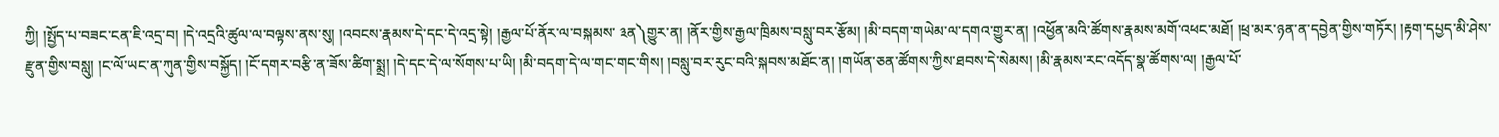ཀྱི། །སྤྱོད་པ་བཟང་ངན་ཇི་འདྲ་བ། །དེ་འདྲའི་ཚུལ་ལ་བལྟས་ནས་སུ། །འབངས་རྣམས་དེ་དང་དེ་འདྲ་སྟེ། །རྒྱལ་པོ་ནོར་ལ་བསྐམས་ ༣ན༽གྱུར་ན། །ནོར་གྱིས་རྒྱལ་ཁྲིམས་བསླུ་བར་རྩོམ། །མི་བདག་གཡེམ་ལ་དགའ་གྱུར་ན། །འཕྱོན་མའི་ཚོགས་རྣམས་མགོ་འཕང་མཐོ། །ཕྲ་མར་ཉན་ན་དབྱེན་གྱིས་གཏོར། །རྟག་དཔྱད་མི་ཤེས་རྫུན་གྱིས་བསླུ། །ང་ལོ་ཡང་ན་ཀུན་གྱིས་བསྐྱོད། །ངོ་དགར་བརྩི་ན་ཟོས་ཚིག་སྨྲ། །དེ་དང་དེ་ལ་སོགས་པ་ཡི། །མི་བདག་དེ་ལ་གང་གང་གིས། །བསླུ་བར་རུང་བའི་སྐབས་མཐོང་ན། །གཡོན་ཅན་ཚོགས་ཀྱིས་ཐབས་དེ་སེམས། །མི་རྣམས་རང་འདོད་སྣ་ཚོགས་ལ། །རྒྱལ་པོ་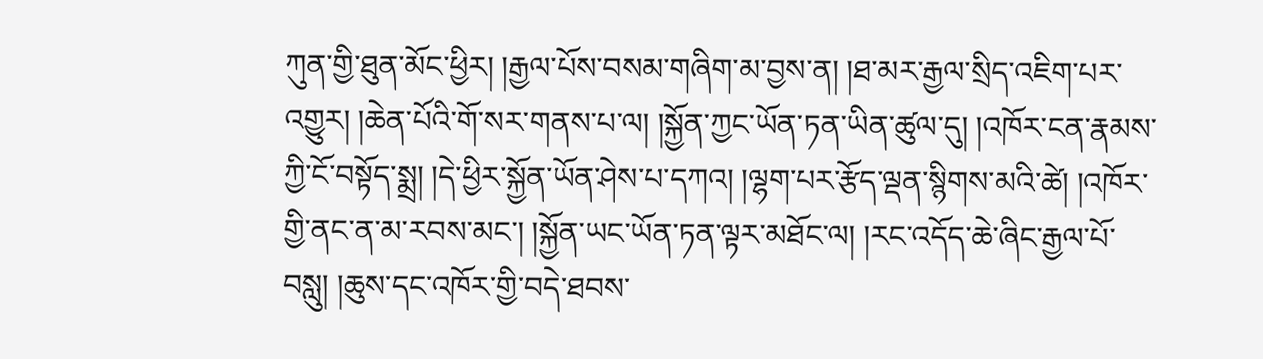ཀུན་གྱི་ཐུན་མོང་ཕྱིར། །རྒྱལ་པོས་བསམ་གཞིག་མ་བྱས་ན། །ཐ་མར་རྒྱལ་སྲིད་འཇིག་པར་འགྱུར། །ཆེན་པོའི་གོ་སར་གནས་པ་ལ། །སྐྱོན་ཀྱང་ཡོན་ཏན་ཡིན་ཚུལ་དུ། །འཁོར་ངན་རྣམས་ཀྱི་ངོ་བསྟོད་སྨྲ། །དེ་ཕྱིར་སྐྱོན་ཡོན་ཤེས་པ་དཀའ། །ལྷག་པར་རྩོད་ལྡན་སྙིགས་མའི་ཚེ། །འཁོར་གྱི་ནང་ན་མ་རབས་མང་། །སྐྱོན་ཡང་ཡོན་ཏན་ལྟར་མཐོང་ལ། །རང་འདོད་ཆེ་ཞིང་རྒྱལ་པོ་བསླུ། །ཆུས་དང་འཁོར་གྱི་བདེ་ཐབས་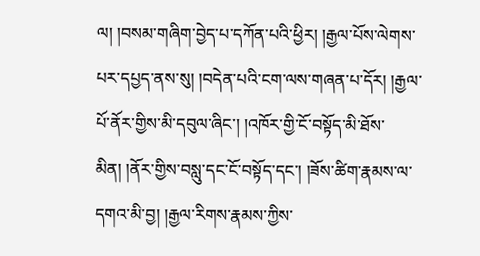ལ། །བསམ་གཞིག་བྱེད་པ་དཀོན་པའི་ཕྱིར། །རྒྱལ་པོས་ལེགས་པར་དཔྱད་ནས་སུ། །བདེན་པའི་ངག་ལས་གཞན་པ་དོར། །རྒྱལ་པོ་ནོར་གྱིས་མི་དབུལ་ཞིང་། །འཁོར་གྱི་ངོ་བསྟོད་མི་ཐོས་མིན། །ནོར་གྱིས་བསླུ་དང་ངོ་བསྟོད་དང་། །ཟོས་ཚིག་རྣམས་ལ་དགའ་མི་བྱ། །རྒྱལ་རིགས་རྣམས་ཀྱིས་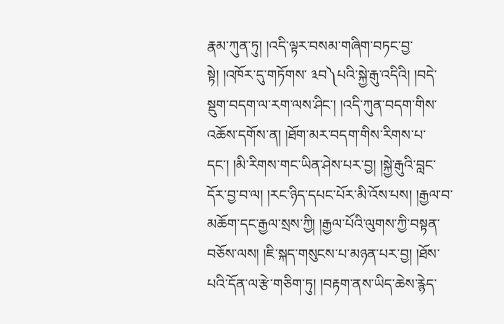རྣམ་ཀུན་ཏུ། །འདི་ལྟར་བསམ་གཞིག་བཏང་བྱ་སྟེ། །འཁོར་དུ་གཏོགས་ ༣བ༽པའི་སྐྱེ་རྒུ་འདིའི། །བདེ་སྡུག་བདག་ལ་རག་ལས་ཤིང་། །འདི་ཀུན་བདག་གིས་འཆོས་དགོས་ན། །ཐོག་མར་བདག་གིས་རིགས་པ་དང་། །མི་རིགས་གང་ཡིན་ཤེས་པར་བྱ། །སྐྱེ་རྒུའི་བླང་དོར་བྱ་བ་ལ། །རང་ཉིད་དཔང་པོར་མི་འོས་པས། །རྒྱལ་བ་མཆོག་དང་རྒྱལ་སྲས་ཀྱི། །རྒྱལ་པོའི་ལུགས་ཀྱི་བསྟན་བཅོས་ལས། །ཇི་སྐད་གསུངས་པ་མཉན་པར་བྱ། །ཐོས་པའི་དོན་ལ་རྩེ་གཅིག་ཏུ། །བརྟག་ནས་ཡིད་ཆེས་རྙེད་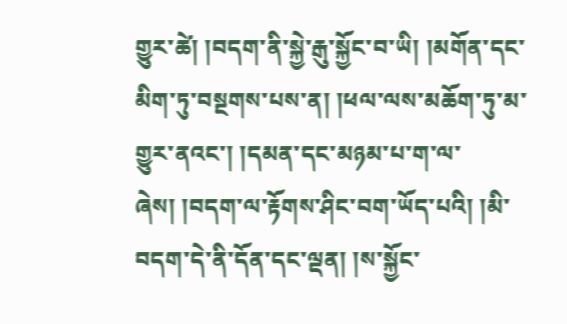གྱུར་ཚེ། །བདག་ནི་སྐྱེ་རྒུ་སྐྱོང་བ་ཡི། །མགོན་དང་མིག་ཏུ་བསྔགས་པས་ན། །ཕལ་ལས་མཆོག་ཏུ་མ་གྱུར་ནའང་། །དམན་དང་མཉམ་པ་ག་ལ་ཞེས། །བདག་ལ་རྟོགས་ཤིང་བག་ཡོད་པའི། །མི་བདག་དེ་ནི་དོན་དང་ལྡན། །ས་སྐྱོང་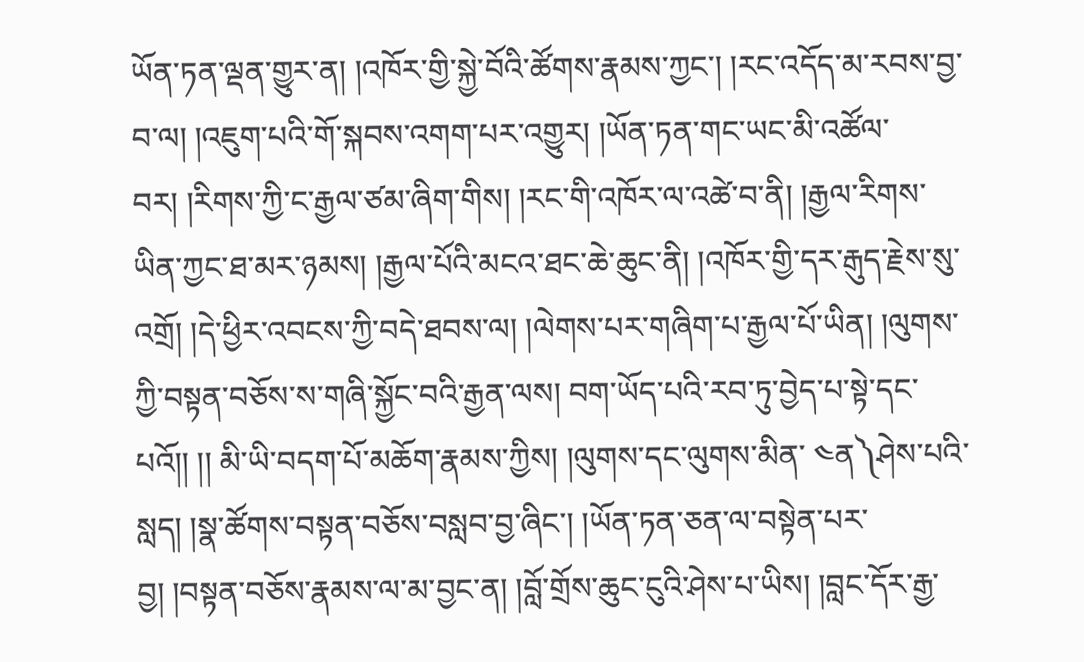ཡོན་ཏན་ལྡན་གྱུར་ན། །འཁོར་གྱི་སྐྱེ་བོའི་ཚོགས་རྣམས་ཀྱང་། །རང་འདོད་མ་རབས་བྱ་བ་ལ། །འཇུག་པའི་གོ་སྐབས་འགག་པར་འགྱུར། །ཡོན་ཏན་གང་ཡང་མི་འཚོལ་བར། །རིགས་ཀྱི་ང་རྒྱལ་ཙམ་ཞིག་གིས། །རང་གི་འཁོར་ལ་འཚེ་བ་ནི། །རྒྱལ་རིགས་ཡིན་ཀྱང་ཐ་མར་ཉམས། །རྒྱལ་པོའི་མངའ་ཐང་ཆེ་ཆུང་ནི། །འཁོར་གྱི་དར་རྒུད་རྗེས་སུ་འགྲོ། །དེ་ཕྱིར་འབངས་ཀྱི་བདེ་ཐབས་ལ། །ལེགས་པར་གཞིག་པ་རྒྱལ་པོ་ཡིན། །ལུགས་ཀྱི་བསྟན་བཅོས་ས་གཞི་སྐྱོང་བའི་རྒྱན་ལས། བག་ཡོད་པའི་རབ་ཏུ་བྱེད་པ་སྟེ་དང་པའོ།། །། མི་ཡི་བདག་པོ་མཆོག་རྣམས་ཀྱིས། །ལུགས་དང་ལུགས་མིན་ ༤ན༽ཤེས་པའི་སླད། །སྣ་ཚོགས་བསྟན་བཅོས་བསླབ་བྱ་ཞིང་། །ཡོན་ཏན་ཅན་ལ་བསྟེན་པར་བྱ། །བསྟན་བཅོས་རྣམས་ལ་མ་བྱང་ན། །བློ་གྲོས་ཆུང་ངུའི་ཤེས་པ་ཡིས། །བླང་དོར་རྒྱ་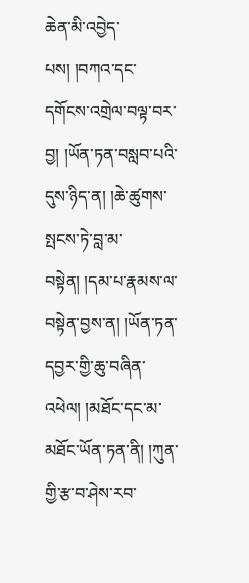ཆེན་མི་འབྱེད་པས། །བཀའ་དང་དགོངས་འགྲེལ་བལྟ་བར་བྱ། །ཡོན་ཏན་བསླབ་པའི་དུས་ཉིད་ན། །ཆེ་ཚུགས་སྤངས་ཏེ་བླ་མ་བསྟེན། །དམ་པ་རྣམས་ལ་བསྟེན་བྱས་ན། །ཡོན་ཏན་དབྱར་གྱི་ཆུ་བཞིན་འཕེལ། །མཐོང་དང་མ་མཐོང་ཡོན་ཏན་ནི། །ཀུན་གྱི་རྩ་བ་ཤེས་རབ་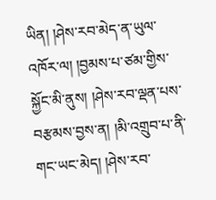ཡིན། །ཤེས་རབ་མེད་ན་ཡུལ་འཁོར་ལ། །བྱམས་པ་ཙམ་གྱིས་སྐྱོང་མི་ནུས། །ཤེས་རབ་ལྡན་པས་བརྩམས་བྱས་ན། །མི་འགྲུབ་པ་ནི་གང་ཡང་མེད། །ཤེས་རབ་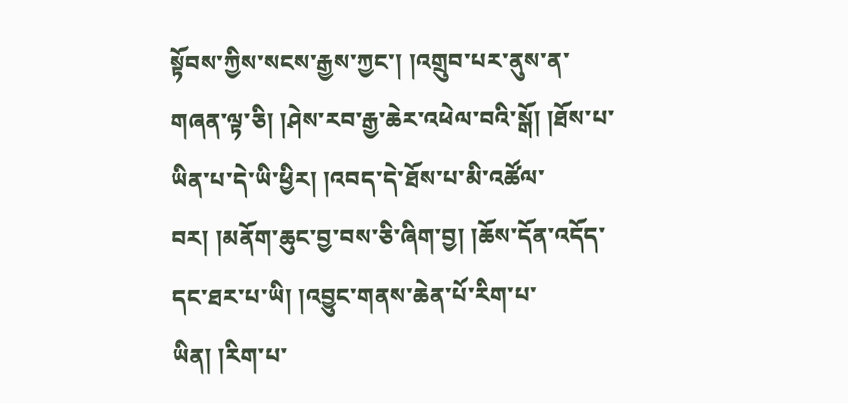སྟོབས་ཀྱིས་སངས་རྒྱས་ཀྱང་། །འགྲུབ་པར་ནུས་ན་གཞན་ལྟ་ཅི། །ཤེས་རབ་རྒྱ་ཆེར་འཕེལ་བའི་སྒོ། །ཐོས་པ་ཡིན་པ་དེ་ཡི་ཕྱིར། །འབད་དེ་ཐོས་པ་མི་འཚོལ་བར། །མནོག་ཆུང་བྱ་བས་ཅི་ཞིག་བྱ། །ཆོས་དོན་འདོད་དང་ཐར་པ་ཡི། །འབྱུང་གནས་ཆེན་པོ་རིག་པ་ཡིན། །རིག་པ་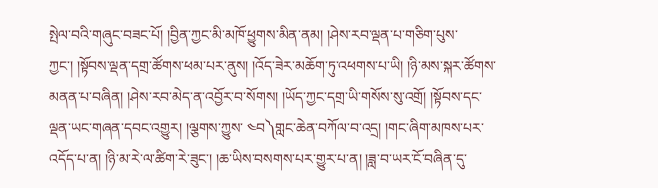སྤེལ་བའི་གཞུང་བཟང་པོ། །བྱིན་ཀྱང་མི་མཁོ་ཕྱུགས་མིན་ནམ། །ཤེས་རབ་ལྡན་པ་གཅིག་པུས་ཀྱང་། །སྟོབས་ལྡན་དགྲ་ཚོགས་ཕམ་པར་ནུས། །འོད་ཟེར་མཆོག་ཏུ་འཕགས་པ་ཡི། །ཉི་མས་སྐར་ཚོགས་མནན་པ་བཞིན། །ཤེས་རབ་མེད་ན་འབྱོར་བ་སོགས། །ཡོད་ཀྱང་དགྲ་ཡི་གསོས་སུ་འགྲོ། །སྟོབས་དང་ལྡན་ཡང་གཞན་དབང་འགྱུར། །ལྕགས་ཀྱུས་ ༤བ༽གླང་ཆེན་བཀོལ་བ་འདྲ། །གང་ཞིག་མཁས་པར་འདོད་པ་ན། །ཉི་མ་རེ་ལ་ཚིག་རེ་ཟུང་། །ཆ་ཡིས་བསགས་པར་གྱུར་པ་ན། །ཟླ་བ་ཡར་ངོ་བཞིན་དུ་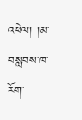འཕེལ། །མ་བསླབས་ཁ་རོག་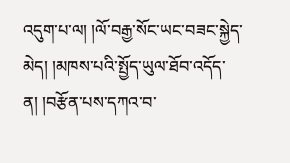འདུག་པ་ལ། །ལོ་བརྒྱ་སོང་ཡང་བཟང་སྐྱེད་མེད། །མཁས་པའི་སྤྱོད་ཡུལ་ཐོབ་འདོད་ན། །བརྩོན་པས་དཀའ་བ་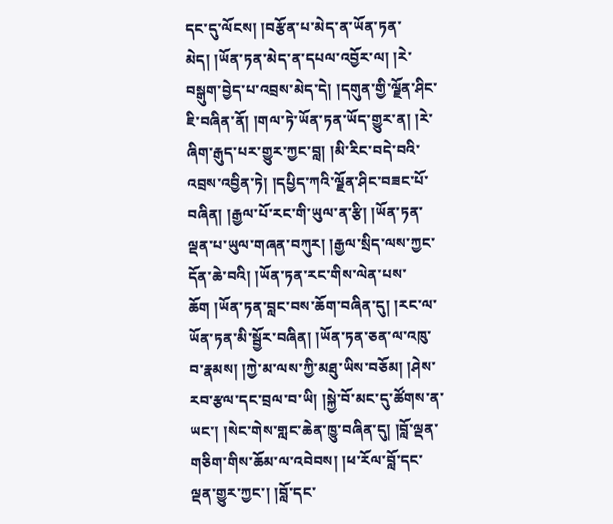དང་དུ་ལོངས། །བརྩོན་པ་མེད་ན་ཡོན་ཏན་མེད། །ཡོན་ཏན་མེད་ན་དཔལ་འབྱོར་ལ། །རེ་བསྒུག་བྱེད་པ་འབྲས་མེད་དེ། །དགུན་གྱི་ལྗོན་ཤིང་ཇི་བཞིན་ནོ། །གལ་ཏེ་ཡོན་ཏན་ཡོད་གྱུར་ན། །རེ་ཞིག་རྒུད་པར་གྱུར་ཀྱང་བླ། །མི་རིང་བདེ་བའི་འབྲས་འབྱིན་ཏེ། །དཔྱིད་ཀའི་ལྗོན་ཤིང་བཟང་པོ་བཞིན། །རྒྱལ་པོ་རང་གི་ཡུལ་ན་རྩི། །ཡོན་ཏན་ལྡན་པ་ཡུལ་གཞན་བཀུར། །རྒྱལ་སྲིད་ལས་ཀྱང་དོན་ཆེ་བའི། །ཡོན་ཏན་རང་གིས་ལེན་པས་ཆོག །ཡོན་ཏན་བླང་བས་ཆོག་བཞིན་དུ། །རང་ལ་ཡོན་ཏན་མི་སྦྱོར་བཞིན། །ཡོན་ཏན་ཅན་ལ་འཁུ་བ་རྣམས། །ཀྱེ་མ་ལས་ཀྱི་མཐུ་ཡིས་བཅོམ། །ཤེས་རབ་རྩལ་དང་བྲལ་བ་ཡི། །སྐྱེ་བོ་མང་དུ་ཚོགས་ན་ཡང་། །སེང་གེས་གླང་ཆེན་ཁྱུ་བཞིན་དུ། །བློ་ལྡན་གཅིག་གིས་ཆོམ་ལ་འབེབས། །ཕ་རོལ་བློ་དང་ལྡན་གྱུར་ཀྱང་། །བློ་དང་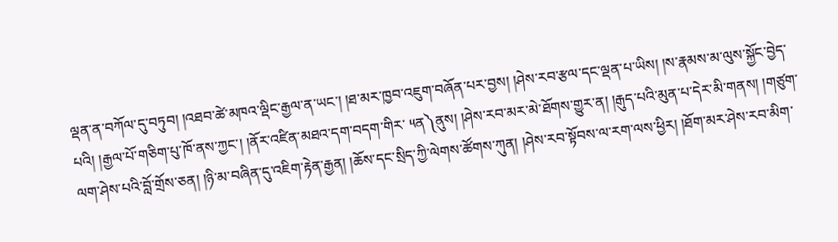ལྡན་ན་བཀོལ་དུ་བཏུབ། །འཐབ་ཚེ་མཁའ་ལྡིང་རྒྱལ་ན་ཡང་། །ཐ་མར་ཁྱབ་འཇུག་བཞོན་པར་བྱས། །ཤེས་རབ་རྩལ་དང་ལྡན་པ་ཡིས། །ས་རྣམས་མ་ལུས་སྐྱོང་བྱེད་པའི། །རྒྱལ་པོ་གཅིག་པུ་ཁོ་ནས་ཀྱང་། །ནོར་འཛིན་མཐའ་དག་བདག་གིར་ ༥ན༽ནུས། །ཤེས་རབ་མར་མེ་ཐོགས་གྱུར་ན། །རྒུད་པའི་མུན་པ་དེར་མི་གནས། །གཙུག་ལག་ཤེས་པའི་བློ་གྲོས་ཅན། །ཉི་མ་བཞིན་དུ་འཇིག་རྟེན་རྒྱན། །ཆོས་དང་སྲིད་ཀྱི་ལེགས་ཚོགས་ཀུན། །ཤེས་རབ་སྟོབས་ལ་རག་ལས་ཕྱིར། །ཐོག་མར་ཤེས་རབ་མིག་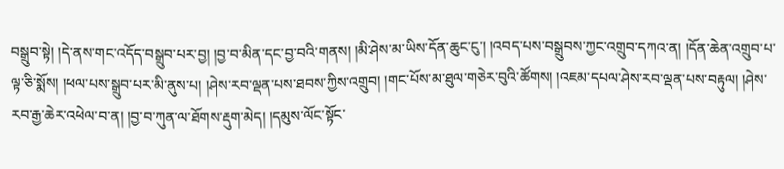བསྒྲུབ་སྟེ། །དེ་ནས་གང་འདོད་བསྒྲུབ་པར་བྱ། །བྱ་བ་མིན་དང་བྱ་བའི་གནས། །མི་ཤེས་མ་ཡིས་དོན་ཆུང་ངུ་། །འབད་པས་བསྒྲུབས་ཀྱང་འགྲུབ་དཀའ་ན། །དོན་ཆེན་འགྲུབ་པ་ལྟ་ཅི་སྨོས། །ཕལ་པས་སྒྲུབ་པར་མི་ནུས་པ། །ཤེས་རབ་ལྡན་པས་ཐབས་ཀྱིས་འགྲུབ། །གང་པོས་མ་ཐུལ་གཅེར་བུའི་ཚོགས། །འཇམ་དཔལ་ཤེས་རབ་ལྡན་པས་བརྟུལ། །ཤེས་རབ་རྒྱ་ཆེར་འཕེལ་བ་ན། །བྱ་བ་ཀུན་ལ་ཐོགས་རྡུག་མེད། །དམུས་ལོང་སྟོང་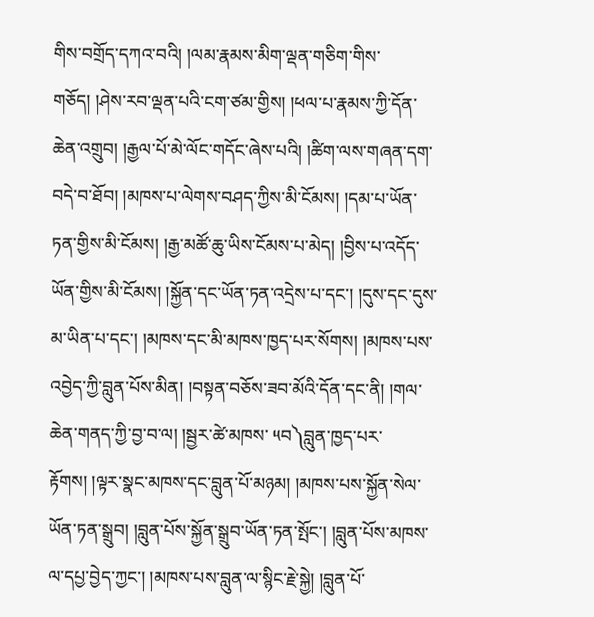གིས་བགྲོད་དཀའ་བའི། །ལམ་རྣམས་མིག་ལྡན་གཅིག་གིས་གཅོད། །ཤེས་རབ་ལྡན་པའི་ངག་ཙམ་གྱིས། །ཕལ་པ་རྣམས་ཀྱི་དོན་ཆེན་འགྲུབ། །རྒྱལ་པོ་མེ་ལོང་གདོང་ཞེས་པའི། །ཚིག་ལས་གཞན་དག་བདེ་བ་ཐོབ། །མཁས་པ་ལེགས་བཤད་ཀྱིས་མི་ངོམས། །དམ་པ་ཡོན་ཏན་གྱིས་མི་ངོམས། །རྒྱ་མཚོ་ཆུ་ཡིས་ངོམས་པ་མེད། །བྱིས་པ་འདོད་ཡོན་གྱིས་མི་ངོམས། །སྐྱོན་དང་ཡོན་ཏན་འདྲེས་པ་དང་། །དུས་དང་དུས་མ་ཡིན་པ་དང་། །མཁས་དང་མི་མཁས་ཁྱད་པར་སོགས། །མཁས་པས་འབྱེད་ཀྱི་བླུན་པོས་མིན། །བསྟན་བཅོས་ཟབ་མོའི་དོན་དང་ནི། །གལ་ཆེན་གནད་ཀྱི་བྱ་བ་ལ། །སྦྱར་ཚེ་མཁས་ ༥བ༽བླུན་ཁྱད་པར་རྟོགས། །ལྟར་སྣང་མཁས་དང་བླུན་པོ་མཉམ། །མཁས་པས་སྐྱོན་སེལ་ཡོན་ཏན་སྒྲུབ། །བླུན་པོས་སྐྱོན་སྒྲུབ་ཡོན་ཏན་སྤོང་། །བླུན་པོས་མཁས་ལ་དཔྱ་བྱེད་ཀྱང་། །མཁས་པས་བླུན་ལ་སྙིང་རྗེ་སྐྱེ། །བླུན་པོ་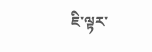ཇི་ལྟར་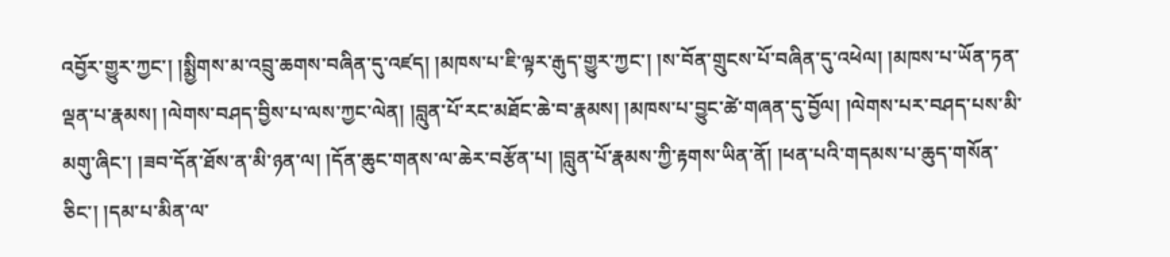འབྱོར་གྱུར་ཀྱང་། །སྨྱིགས་མ་འབྲུ་ཆགས་བཞིན་དུ་འཛད། །མཁས་པ་ཇི་ལྟར་རྒུད་གྱུར་ཀྱང་། །ས་བོན་གྲུངས་པོ་བཞིན་དུ་འཕེལ། །མཁས་པ་ཡོན་ཏན་ལྡན་པ་རྣམས། །ལེགས་བཤད་བྱིས་པ་ལས་ཀྱང་ལེན། །བླུན་པོ་རང་མཐོང་ཆེ་བ་རྣམས། །མཁས་པ་བྱུང་ཚེ་གཞན་དུ་བྱོལ། །ལེགས་པར་བཤད་པས་མི་མགུ་ཞིང་། །ཟབ་དོན་ཐོས་ན་མི་ཉན་ལ། །དོན་ཆུང་གནས་ལ་ཆེར་བརྩོན་པ། །བླུན་པོ་རྣམས་ཀྱི་རྟགས་ཡིན་ནོ། །ཕན་པའི་གདམས་པ་ཆུད་གསོན་ཅིང་། །དམ་པ་མིན་ལ་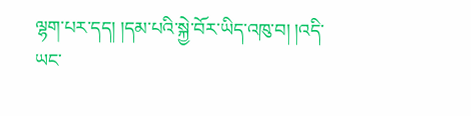ལྷག་པར་དད། །དམ་པའི་སྐྱེ་བོར་ཡིད་འཁུ་བ། །འདི་ཡང་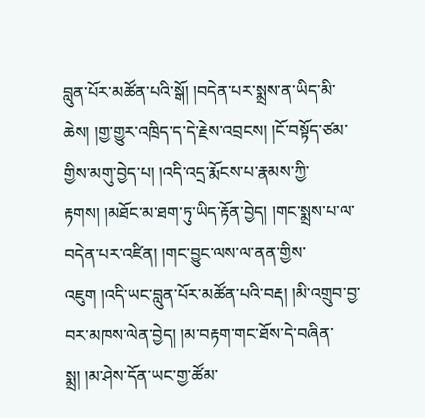བླུན་པོར་མཚོན་པའི་སྒོ། །བདེན་པར་སྨྲས་ན་ཡིད་མི་ཆེས། །གྱ་གྱུར་འཁྲིད་ད་དེ་རྗེས་འབྲངས། །ངོ་བསྟོད་ཙམ་གྱིས་མགུ་བྱེད་པ། །འདི་འདྲ་རྨོངས་པ་རྣམས་ཀྱི་རྟགས། །མཐོང་མ་ཐག་ཏུ་ཡིད་རྟོན་བྱེད། །གང་སྨྲས་པ་ལ་བདེན་པར་འཛིན། །གང་བྱུང་ལས་ལ་ནན་གྱིས་འཇུག །འདི་ཡང་བླུན་པོར་མཚོན་པའི་བརྡ། །མི་འགྲུབ་བྱ་བར་མཁས་ལེན་བྱེད། །མ་བརྟག་གང་ཐོས་དེ་བཞིན་སྨྲ། །མ་ཤེས་དོན་ཡང་གྱ་ཚོམ་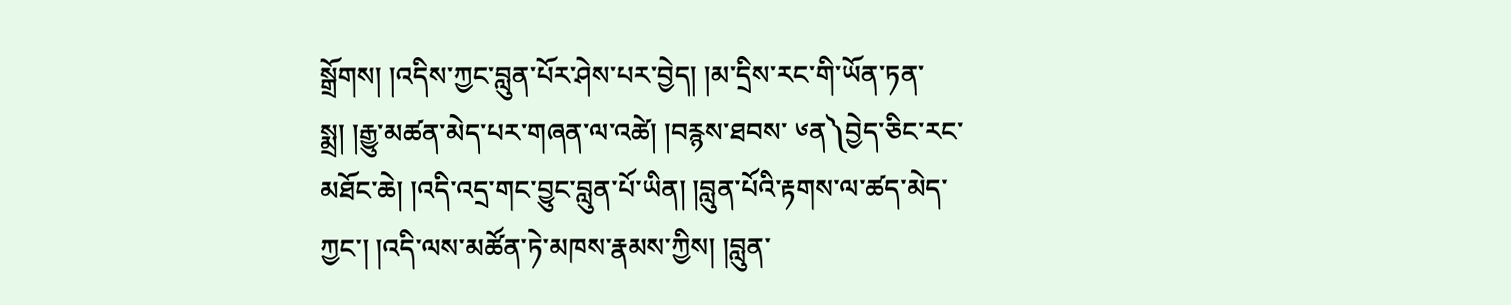སྒྲོགས། །འདིས་ཀྱང་བླུན་པོར་ཤེས་པར་བྱེད། །མ་དྲིས་རང་གི་ཡོན་ཏན་སྨྲ། །རྒྱུ་མཚན་མེད་པར་གཞན་ལ་འཚེ། །བརྙས་ཐབས་ ༦ན༽བྱེད་ཅིང་རང་མཐོང་ཆེ། །འདི་འདྲ་གང་བྱུང་བླུན་པོ་ཡིན། །བླུན་པོའི་རྟགས་ལ་ཚད་མེད་ཀྱང་། །འདི་ལས་མཚོན་ཏེ་མཁས་རྣམས་ཀྱིས། །བླུན་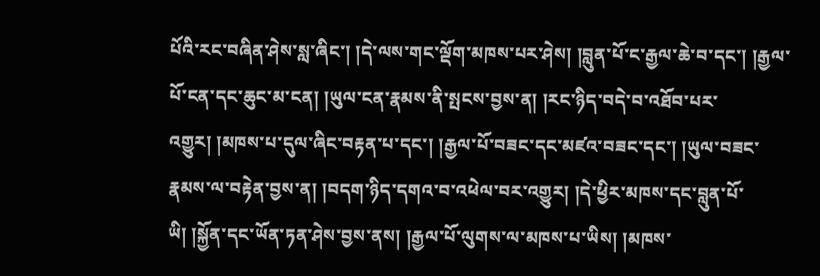པོའི་རང་བཞིན་ཤེས་སླ་ཞིང་། །དེ་ལས་གང་ལྡོག་མཁས་པར་ཤེས། །བླུན་པོ་ང་རྒྱལ་ཆེ་བ་དང་། །རྒྱལ་པོ་ངན་དང་ཆུང་མ་ངན། །ཡུལ་ངན་རྣམས་ནི་སྤངས་བྱས་ན། །རང་ཉིད་བདེ་བ་འཐོབ་པར་འགྱུར། །མཁས་པ་དུལ་ཞིང་བརྟན་པ་དང་། །རྒྱལ་པོ་བཟང་དང་མཛའ་བཟང་དང་། །ཡུལ་བཟང་རྣམས་ལ་བརྟེན་བྱས་ན། །བདག་ཉིད་དགའ་བ་འཕེལ་བར་འགྱུར། །དེ་ཕྱིར་མཁས་དང་བླུན་པོ་ཡི། །སྐྱོན་དང་ཡོན་ཏན་ཤེས་བྱས་ནས། །རྒྱལ་པོ་ལུགས་ལ་མཁས་པ་ཡིས། །མཁས་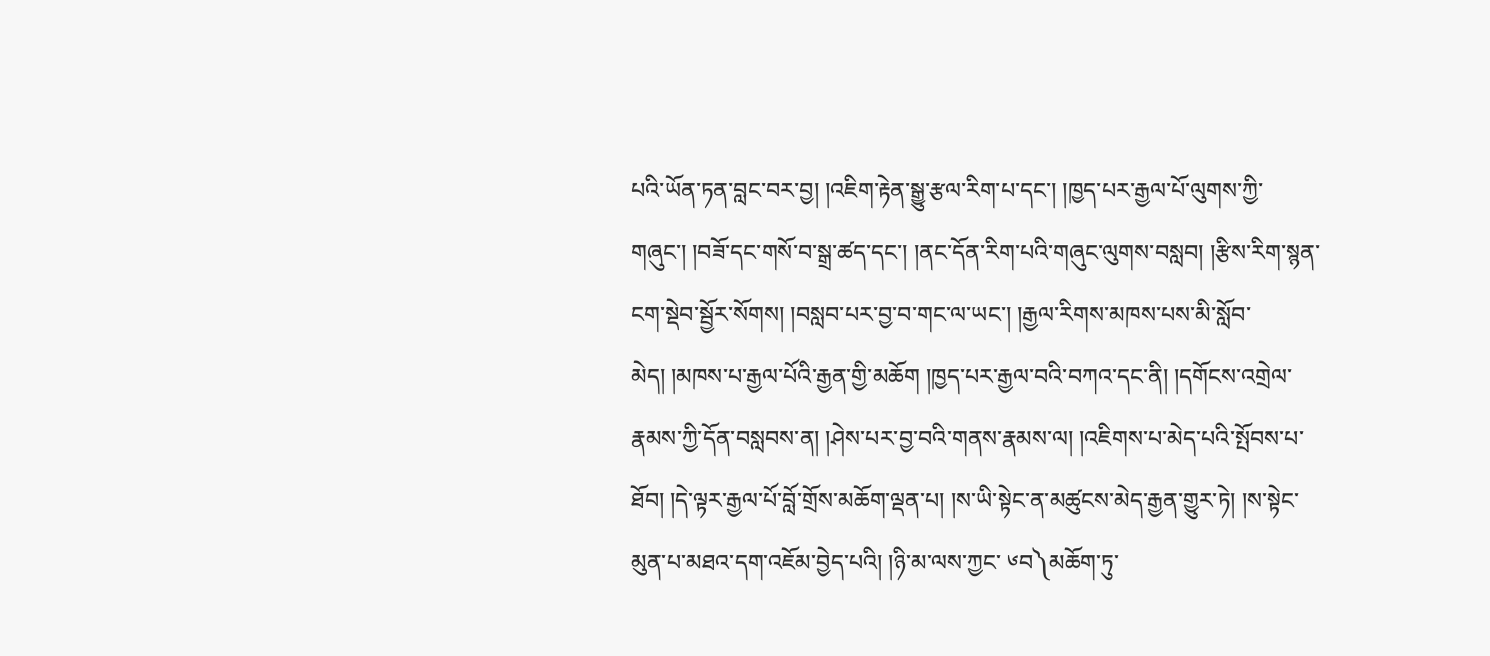པའི་ཡོན་ཏན་བླང་བར་བྱ། །འཇིག་རྟེན་སྒྱུ་རྩལ་རིག་པ་དང་། །ཁྱད་པར་རྒྱལ་པོ་ལུགས་ཀྱི་གཞུང་། །བཟོ་དང་གསོ་བ་སྒྲ་ཚད་དང་། །ནང་དོན་རིག་པའི་གཞུང་ལུགས་བསླབ། །རྩིས་རིག་སྙན་ངག་སྡེབ་སྦྱོར་སོགས། །བསླབ་པར་བྱ་བ་གང་ལ་ཡང་། །རྒྱལ་རིགས་མཁས་པས་མི་སློབ་མེད། །མཁས་པ་རྒྱལ་པོའི་རྒྱན་གྱི་མཆོག །ཁྱད་པར་རྒྱལ་བའི་བཀའ་དང་ནི། །དགོངས་འགྲེལ་རྣམས་ཀྱི་དོན་བསླབས་ན། །ཤེས་པར་བྱ་བའི་གནས་རྣམས་ལ། །འཇིགས་པ་མེད་པའི་སྤོབས་པ་ཐོབ། །དེ་ལྟར་རྒྱལ་པོ་བློ་གྲོས་མཆོག་ལྡན་པ། །ས་ཡི་སྟེང་ན་མཚུངས་མེད་རྒྱན་གྱུར་ཏེ། །ས་སྟེང་མུན་པ་མཐའ་དག་འཇོམ་བྱེད་པའི། །ཉི་མ་ལས་ཀྱང་ ༦བ༽མཆོག་ཏུ་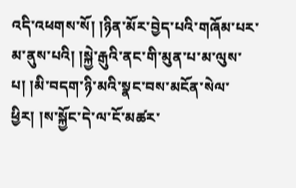འདི་འཕགས་སོ། །ཉིན་མོར་བྱེད་པའི་གཞོམ་པར་མ་ནུས་པའི། །སྐྱེ་རྒུའི་ནང་གི་མུན་པ་མ་ལུས་པ། །མི་བདག་ཉི་མའི་སྣང་བས་མངོན་སེལ་ཕྱིར། །ས་སྐྱོང་དེ་ལ་ངོ་མཚར་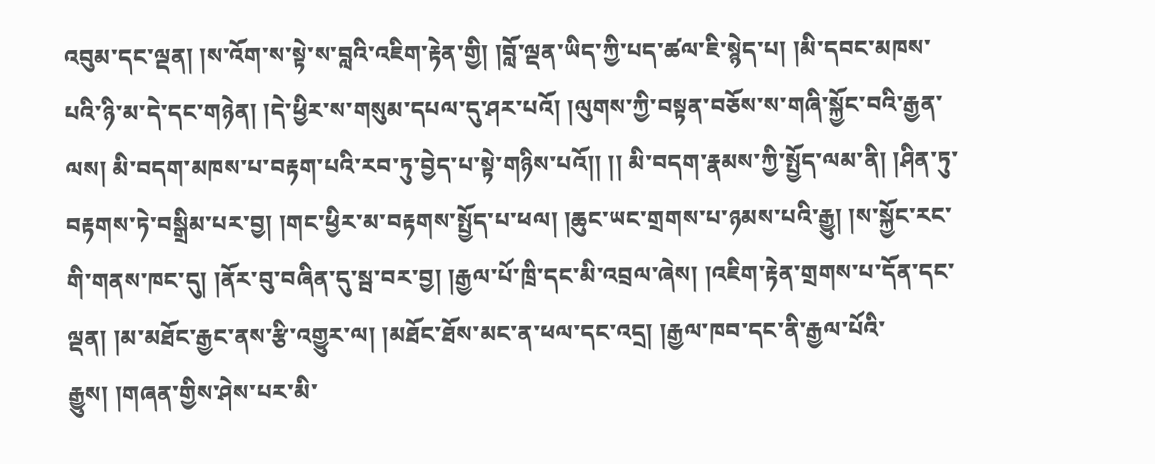འབུམ་དང་ལྡན། །ས་འོག་ས་སྟེ་ས་བླའི་འཇིག་རྟེན་གྱི། །བློ་ལྡན་ཡིད་ཀྱི་པད་ཚལ་ཇི་སྙེད་པ། །མི་དབང་མཁས་པའི་ཉི་མ་དེ་དང་གཉེན། །དེ་ཕྱིར་ས་གསུམ་དཔལ་དུ་ཤར་པའོ། །ལུགས་ཀྱི་བསྟན་བཅོས་ས་གཞི་སྐྱོང་བའི་རྒྱན་ལས། མི་བདག་མཁས་པ་བརྟག་པའི་རབ་ཏུ་བྱེད་པ་སྟེ་གཉིས་པའོ།། །། མི་བདག་རྣམས་ཀྱི་སྤྱོད་ལམ་ནི། །ཤིན་ཏུ་བརྟགས་ཏེ་བསྒྲིམ་པར་བྱ། །གང་ཕྱིར་མ་བརྟགས་སྤྱོད་པ་ཕལ། །ཆུང་ཡང་གྲགས་པ་ཉམས་པའི་རྒྱུ། །ས་སྐྱོང་རང་གི་གནས་ཁང་དུ། །ནོར་བུ་བཞིན་དུ་སྦ་བར་བྱ། །རྒྱལ་པོ་ཁྲི་དང་མི་འབྲལ་ཞེས། །འཇིག་རྟེན་གྲགས་པ་དོན་དང་ལྡན། །མ་མཐོང་རྒྱང་ནས་རྩི་འགྱུར་ལ། །མཐོང་ཐོས་མང་ན་ཕལ་དང་འདྲ། །རྒྱལ་ཁབ་དང་ནི་རྒྱལ་པོའི་རྒྱུས། །གཞན་གྱིས་ཤེས་པར་མི་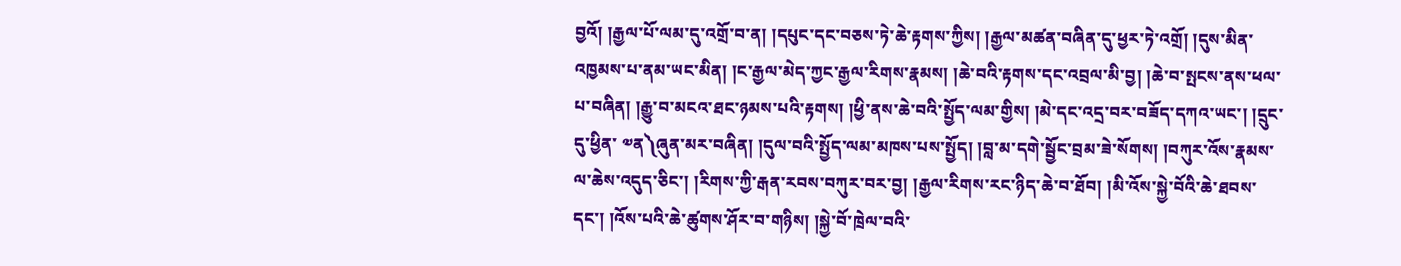བྱའོ། །རྒྱལ་པོ་ལམ་དུ་འགྲོ་བ་ན། །དཔུང་དང་བཅས་ཏེ་ཆེ་རྟགས་ཀྱིས། །རྒྱལ་མཚན་བཞིན་དུ་ཕྱར་ཏེ་འགྲོ། །དུས་མིན་འཁྱམས་པ་ནམ་ཡང་མིན། །ང་རྒྱལ་མེད་ཀྱང་རྒྱལ་རིགས་རྣམས། །ཆེ་བའི་རྟགས་དང་འབྲལ་མི་བྱ། །ཆེ་བ་སྤངས་ནས་ཕལ་པ་བཞིན། །རྒྱུ་བ་མངའ་ཐང་ཉམས་པའི་རྟགས། །ཕྱི་ནས་ཆེ་བའི་སྤྱོད་ལམ་གྱིས། །མེ་དང་འདྲ་བར་བཟོད་དཀའ་ཡང་། །དྲུང་དུ་ཕྱིན་ ༧ན༽ཞུན་མར་བཞིན། །དུལ་བའི་སྤྱོད་ལམ་མཁས་པས་སྤྱོད། །བླ་མ་དགེ་སྦྱོང་བྲམ་ཟེ་སོགས། །བཀུར་འོས་རྣམས་ལ་ཆེས་འདུད་ཅིང་། །རིགས་ཀྱི་རྒན་རབས་བཀུར་བར་བྱ། །རྒྱལ་རིགས་རང་ཉིད་ཆེ་བ་ཐོབ། །མི་འོས་སྐྱེ་བོའི་ཆེ་ཐབས་དང་། །འོས་པའི་ཆེ་ཚུགས་ཤོར་བ་གཉིས། །སྐྱེ་བོ་ཁྲེལ་བའི་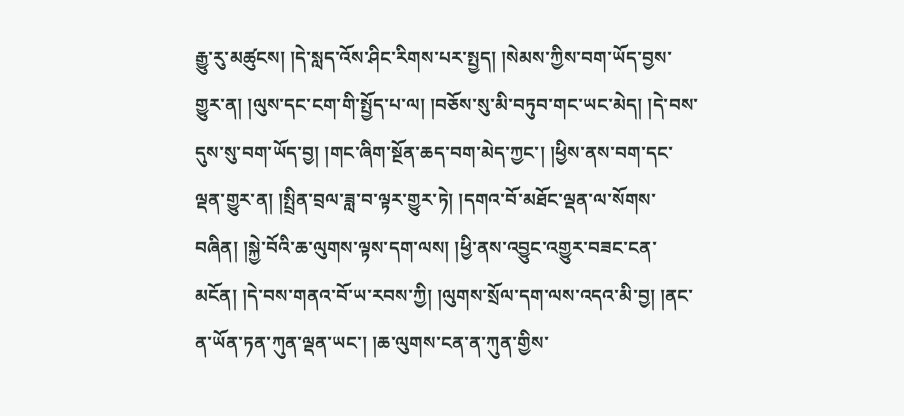རྒྱུ་རུ་མཚུངས། །དེ་སླད་འོས་ཤིང་རིགས་པར་སྤྱད། །སེམས་ཀྱིས་བག་ཡོད་བྱས་གྱུར་ན། །ལུས་དང་ངག་གི་སྤྱོད་པ་ལ། །བཅོས་སུ་མི་བཏུབ་གང་ཡང་མེད། །དེ་བས་དུས་སུ་བག་ཡོད་བྱ། །གང་ཞིག་སྔོན་ཆད་བག་མེད་ཀྱང་། །ཕྱིས་ནས་བག་དང་ལྡན་གྱུར་ན། །སྤྲིན་བྲལ་ཟླ་བ་ལྟར་གྱུར་ཏེ། །དགའ་བོ་མཐོང་ལྡན་ལ་སོགས་བཞིན། །སྐྱེ་བོའི་ཆ་ལུགས་ལྟས་དག་ལས། །ཕྱི་ནས་འབྱུང་འགྱུར་བཟང་ངན་མངོན། །དེ་བས་གནའ་བོ་ཡ་རབས་ཀྱི། །ལུགས་སྲོལ་དག་ལས་འདའ་མི་བྱ། །ནང་ན་ཡོན་ཏན་ཀུན་ལྡན་ཡང་། །ཆ་ལུགས་ངན་ན་ཀུན་གྱིས་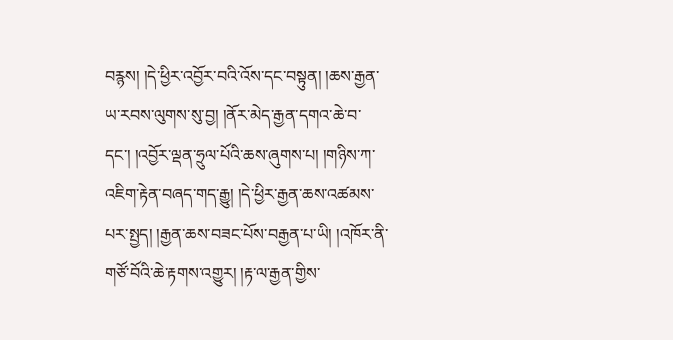བརྙས། །དེ་ཕྱིར་འབྱོར་བའི་འོས་དང་བསྟུན། །ཆས་རྒྱན་ཡ་རབས་ལུགས་སུ་བྱ། །ནོར་མེད་རྒྱན་དགའ་ཆེ་བ་དང་། །འབྱོར་ལྡན་ཧྲུལ་པོའི་ཆས་ཞུགས་པ། །གཉིས་ཀ་འཇིག་རྟེན་བཞད་གད་རྒྱུ། །དེ་ཕྱིར་རྒྱན་ཆས་འཚམས་པར་སྤྱད། །རྒྱན་ཆས་བཟང་པོས་བརྒྱན་པ་ཡི། །འཁོར་ནི་གཙོ་བོའི་ཆེ་རྟགས་འགྱུར། །རྟ་ལ་རྒྱན་གྱིས་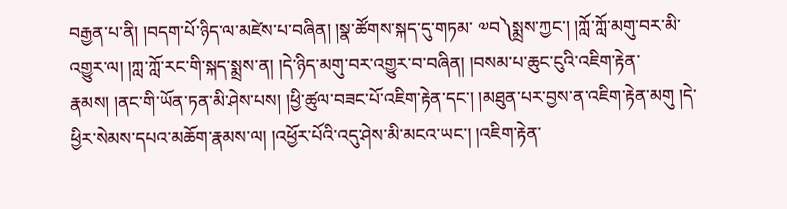བརྒྱན་པ་ནི། །བདག་པོ་ཉིད་ལ་མཛེས་པ་བཞིན། །སྣ་ཚོགས་སྐད་དུ་གཏམ་ ༧བ༽སྨྲས་ཀྱང་། །ཀློ་ཀློ་མགུ་བར་མི་འགྱུར་ལ། །ཀླ་ཀློ་རང་གི་སྐད་སྨྲས་ན། །དེ་ཉིད་མགུ་བར་འགྱུར་བ་བཞིན། །བསམ་པ་ཆུང་ངུའི་འཇིག་རྟེན་རྣམས། །ནང་གི་ཡོན་ཏན་མི་ཤེས་པས། །ཕྱི་ཚུལ་བཟང་པོ་འཇིག་རྟེན་དང་། །མཐུན་པར་བྱས་ན་འཇིག་རྟེན་མགུ །དེ་ཕྱིར་སེམས་དཔའ་མཆོག་རྣམས་ལ། །འཕྱོར་པོའི་འདུ་ཤེས་མི་མངའ་ཡང་། །འཇིག་རྟེན་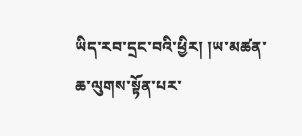ཡིད་རབ་དྲང་བའི་ཕྱིར། །ཡ་མཚན་ཆ་ལུགས་སྟོན་པར་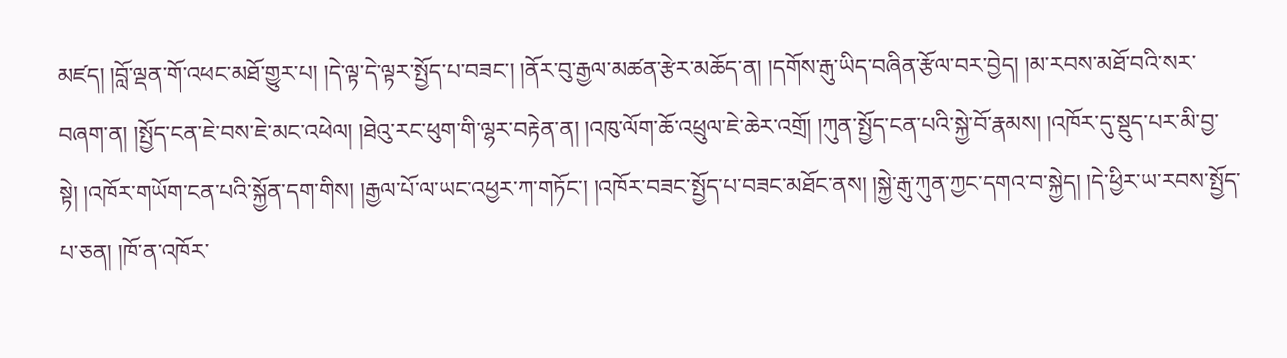མཛད། །བློ་ལྡན་གོ་འཕང་མཐོ་གྱུར་པ། །དེ་ལྟ་དེ་ལྟར་སྤྱོད་པ་བཟང་། །ནོར་བུ་རྒྱལ་མཚན་རྩེར་མཆོད་ན། །དགོས་རྒུ་ཡིད་བཞིན་རྩོལ་བར་བྱེད། །མ་རབས་མཐོ་བའི་སར་བཞག་ན། །སྤྱོད་ངན་ཇེ་བས་ཇེ་མང་འཕེལ། །ཐེའུ་རང་ཕུག་གི་ལྷར་བརྟེན་ན། །འཁུ་ལོག་ཆོ་འཕྲུལ་ཇེ་ཆེར་འགྲོ། །ཀུན་སྤྱོད་ངན་པའི་སྐྱེ་བོ་རྣམས། །འཁོར་དུ་སྡུད་པར་མི་བྱ་སྟེ། །འཁོར་གཡོག་ངན་པའི་སྐྱོན་དག་གིས། །རྒྱལ་པོ་ལ་ཡང་འཕྱར་ཀ་གཏོང་། །འཁོར་བཟང་སྤྱོད་པ་བཟང་མཐོང་ནས། །སྐྱེ་རྒུ་ཀུན་ཀྱང་དགའ་བ་སྐྱེད། །དེ་ཕྱིར་ཡ་རབས་སྤྱོད་པ་ཅན། །ཁོ་ན་འཁོར་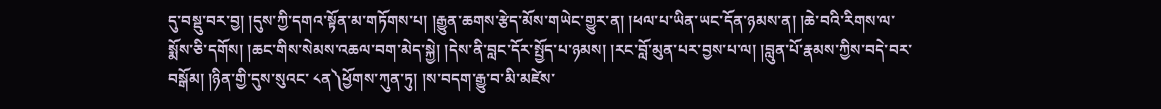དུ་བསྡུ་བར་བྱ། །དུས་ཀྱི་དགའ་སྟོན་མ་གཏོགས་པ། །རྒྱུན་ཆགས་རྩེད་མོས་གཡེང་གྱུར་ན། །ཕལ་པ་ཡིན་ཡང་དོན་ཉམས་ན། །ཆེ་བའི་རིགས་ལ་སྨོས་ཅི་དགོས། །ཆང་གིས་སེམས་འཆལ་བག་མེད་སྐྱེ། །དེས་ནི་བླང་དོར་སྤྱོད་པ་ཉམས། །རང་བློ་མུན་པར་བྱས་པ་ལ། །བླུན་པོ་རྣམས་ཀྱིས་བདེ་བར་བསྒོམ། །ཉིན་གྱི་དུས་སུའང་ ༨ན༽ཕྱོགས་ཀུན་ཏུ། །ས་བདག་རྒྱུ་བ་མི་མཛེས་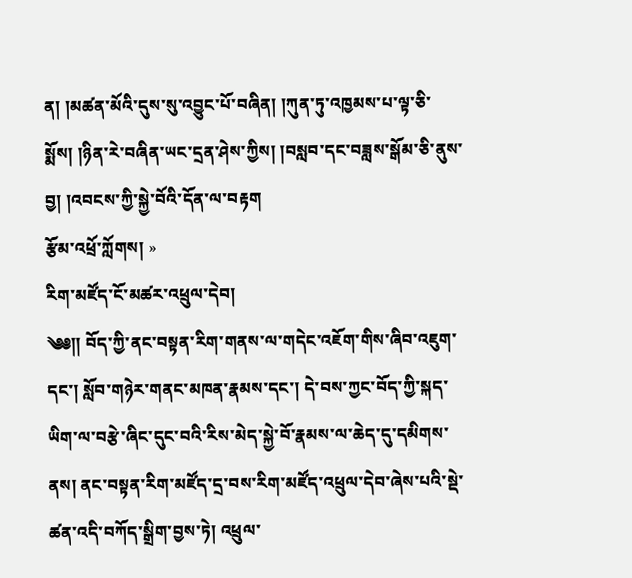ན། །མཚན་མོའི་དུས་སུ་འབྱུང་པོ་བཞིན། །ཀུན་ཏུ་འཁྱམས་པ་ལྟ་ཅི་སྨོས། །ཉིན་རེ་བཞིན་ཡང་དྲན་ཤེས་ཀྱིས། །བསླབ་དང་བཟླས་སྒོམ་ཅི་ནུས་བྱ། །འབངས་ཀྱི་སྐྱེ་བོའི་དོན་ལ་བརྟག
རྩོམ་འཕྲོ་ཀློགས། »
རིག་མཛོད་ངོ་མཚར་འཕྲུལ་དེབ།
༄༅༎ བོད་ཀྱི་ནང་བསྟན་རིག་གནས་ལ་གདེང་འཇོག་གིས་ཞིབ་འཇུག་དང་། སློབ་གཉེར་གནང་མཁན་རྣམས་དང་། དེ་བས་ཀྱང་བོད་ཀྱི་སྐད་ཡིག་ལ་བརྩེ་ཞིང་དུང་བའི་རིས་མེད་སྐྱེ་བོ་རྣམས་ལ་ཆེད་དུ་དམིགས་ནས། ནང་བསྟན་རིག་མཛོད་དྲ་བས་རིག་མཛོད་འཕྲུལ་དེབ་ཞེས་པའི་སྡེ་ཚན་འདི་བཀོད་སྒྲིག་བྱས་ཏེ། འཕྲུལ་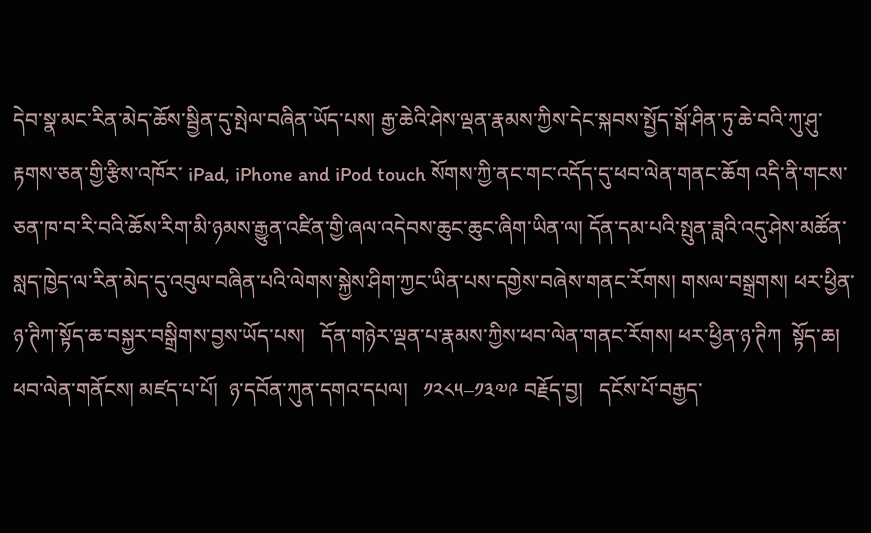དེབ་སྣ་མང་རིན་མེད་ཆོས་སྦྱིན་དུ་སྤེལ་བཞིན་ཡོད་པས། རྒྱ་ཆེའི་ཤེས་ལྡན་རྣམས་ཀྱིས་དེང་སྐབས་སྤྱོད་སྒོ་ཤིན་ཏུ་ཆེ་བའི་ཀུ་ཤུ་རྟགས་ཅན་གྱི་རྩིས་འཁོར་ iPad, iPhone and iPod touch སོགས་ཀྱི་ནང་གང་འདོད་དུ་ཕབ་ལེན་གནང་ཆོག འདི་ནི་གངས་ཅན་ཁ་བ་རི་བའི་ཆོས་རིག་མི་ཉམས་རྒྱུན་འཛིན་གྱི་ཞལ་འདེབས་ཆུང་ཆུང་ཞིག་ཡིན་ལ། དོན་དམ་པའི་སྤུན་ཟླའི་འདུ་ཤེས་མཚོན་སླད་ཁྱེད་ལ་རིན་མེད་དུ་འབུལ་བཞིན་པའི་ལེགས་སྐྱེས་ཤིག་ཀྱང་ཡིན་པས་དགྱེས་བཞེས་གནང་རོགས། གསལ་བསྒྲགས། ཕར་ཕྱིན་ཉ་ཊིཀ་སྟོད་ཆ་བསྐྱར་བསྒྲིགས་བྱས་ཡོད་པས།   དོན་གཉེར་ལྡན་པ་རྣམས་ཀྱིས་ཕབ་ལེན་གནང་རོགས། ཕར་ཕྱིན་ཉ་ཊིཀ  སྟོད་ཆ། ཕབ་ལེན་གནོངས། མཛད་པ་པོ།  ཉ་དབོན་ཀུན་དགའ་དཔལ།   ༡༢༨༥–༡༣༧༩ བརྗོད་བྱ།   དངོས་པོ་བརྒྱད་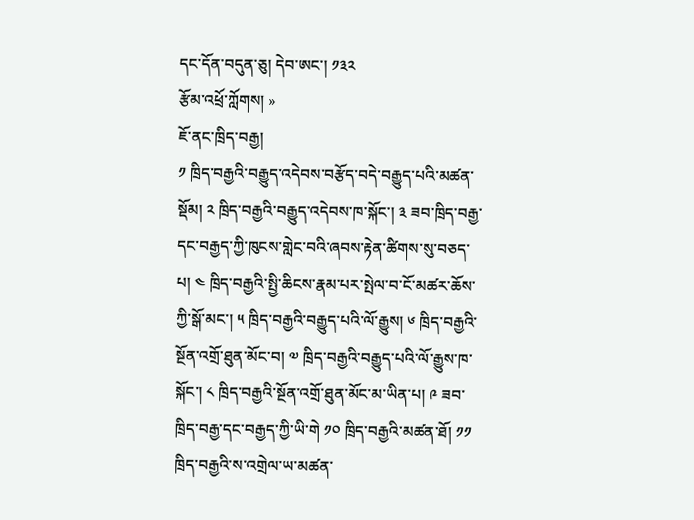དང་དོན་བདུན་ཅུ། དེབ་ཨང་། ༡༣༢
རྩོམ་འཕྲོ་ཀློགས། »
ཇོ་ནང་ཁྲིད་བརྒྱ།
༡ ཁྲིད་བརྒྱའི་བརྒྱུད་འདེབས་བརྩོད་བདེ་བརྒྱུད་པའི་མཚན་སྡོམ། ༢ ཁྲིད་བརྒྱའི་བརྒྱུད་འདེབས་ཁ་སྐོང་། ༣ ཟབ་ཁྲིད་བརྒྱ་དང་བརྒྱད་ཀྱི་ཁུངས་གླེང་བའི་ཞབས་རྟེན་ཚིགས་སུ་བཅད་པ། ༤ ཁྲིད་བརྒྱའི་སྤྱི་ཆིངས་རྣམ་པར་སྤེལ་བ་ངོ་མཚར་ཆོས་ཀྱི་སྒོ་མང་། ༥ ཁྲིད་བརྒྱའི་བརྒྱུད་པའི་ལོ་རྒྱུས། ༦ ཁྲིད་བརྒྱའི་སྔོན་འགྲོ་ཐུན་མོང་བ། ༧ ཁྲིད་བརྒྱའི་བརྒྱུད་པའི་ལོ་རྒྱུས་ཁ་སྐོང་། ༨ ཁྲིད་བརྒྱའི་སྔོན་འགྲོ་ཐུན་མོང་མ་ཡིན་པ། ༩ ཟབ་ཁྲིད་བརྒྱ་དང་བརྒྱད་ཀྱི་ཡི་གེ ༡༠ ཁྲིད་བརྒྱའི་མཚན་ཐོ། ༡༡ ཁྲིད་བརྒྱའི་ས་འགྲེལ་ཡ་མཚན་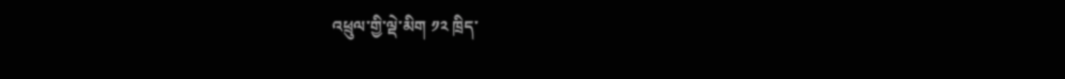འཕྲུལ་གྱི་ལྡེ་མིག ༡༢ ཁྲིད་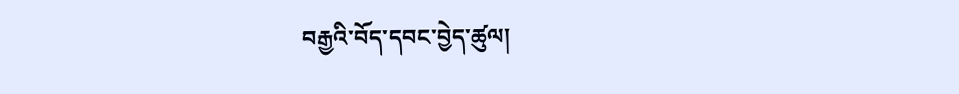བརྒྱའི་བོད་དབང་བྱེད་ཚུལ།